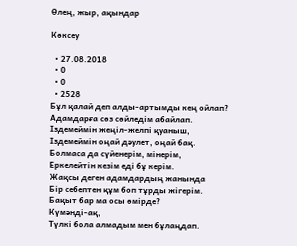Өлең, жыр, ақындар

Көксеу

  • 27.08.2018
  • 0
  • 0
  • 2528
Бұл қалай деп алды-артымды кең ойлап?
Адамдарға сөз сөйледім абайлап.
Іздемеймін жеңіл-желпі қуаныш,
Іздемеймін оңай дәулет, оңай бақ.
Болмаса да сүйенерім, мінерім,
Еркелейтін кезім еді бұ керім.
Жақсы деген адамдардың жанында
Бір себептен құм боп тұрды жігерім.
Бақыт бар ма осы өмірде?
Күмәнді-ақ,
Түлкі бола алмадым мен бұлаңдап.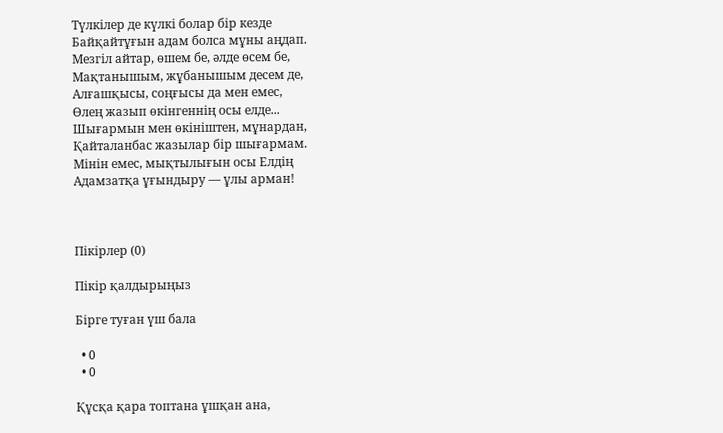Түлкілер де күлкі болар бір кезде
Байқайтұғын адам болса мұны аңдап.
Мезгіл айтар, өшем бе, әлде өсем бе,
Мақтанышым, жұбанышым десем де,
Алғашқысы, соңғысы да мен емес,
Өлең жазып өкінгеннің осы елде...
Шығармын мен өкініштен, мұнардан,
Қайталанбас жазылар бір шығармам.
Мінін емес, мықтылығын осы Елдің
Адамзатқа ұғындыру — ұлы арман!



Пікірлер (0)

Пікір қалдырыңыз

Бірге туған үш бала

  • 0
  • 0

Құсқа қара топтана ұшқан ана,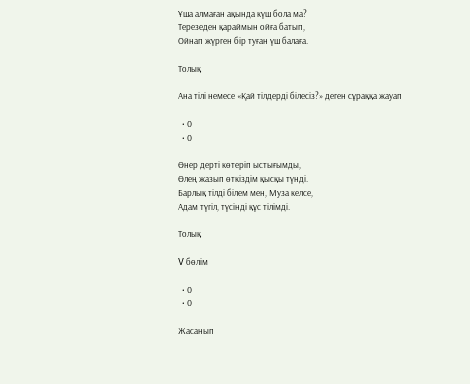Ұша алмаған ақында күш бола ма?
Терезеден қараймын ойға батып,
Ойнап жүрген бір туған үш балаға.

Толық

Ана тілі немесе «Қай тiлдердi бiлесiз?» деген сұраққа жауап

  • 0
  • 0

Өнер дертi көтерiп ыстығымды,
Өлең жазып өткiздiм қысқы түндi.
Барлық тiлдi бiлем мен, Муза келсе,
Адам түгiл, түсiндi құс тiлiмдi.

Толық

V бөлім

  • 0
  • 0

Жасанып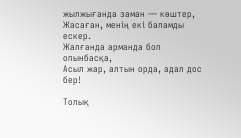жылжығанда заман — көштер,
Жасаған, менің екі баламды ескер.
Жалғанда арманда боп опынбасқа,
Асыл жар, алтын орда, адал дос бер!

Толық